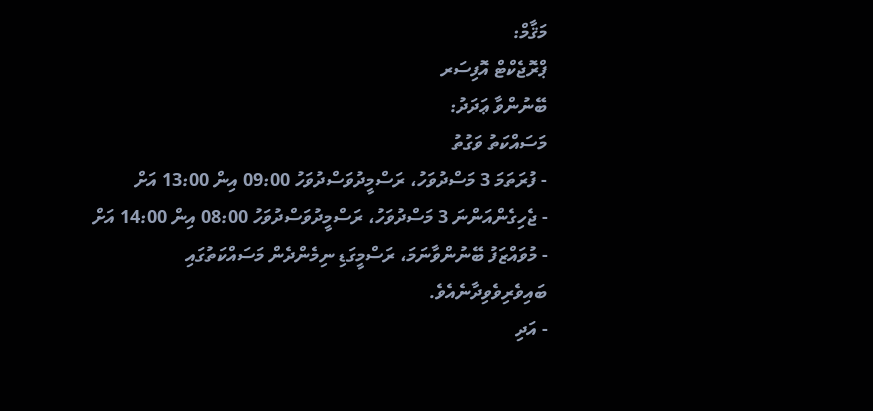މަޤާމް:
ޕްރޮޖެކްޓް އޮފިސަރ
ބޭނުންވާ ޢަދަދު:
މަސައްކަތު ވަގުތު
- ފުރަތަމަ 3 މަސްދުވަހު، ރަސްމީދުވަސްދުވަހު 09:00 އިން 13:00 އަށް
- ޖެހިގެންއަންނަ 3 މަސްދުވަހު، ރަސްމީދުވަސްދުވަހު 08:00 އިން 14:00 އަށް
- މުވައްޒަފު ބޭނުންވާނަމަ، ރަސްމީގަޑި ނިމެންދެން މަސައްކަތުގައި ބައިވެރިވެވިދާނެއެވެ.
- އަދި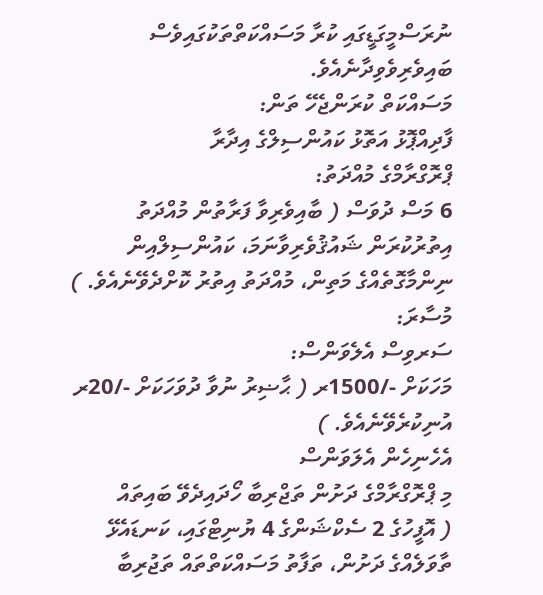ނުރަސްމީގަޑީގައި ކުރާ މަސައްކަތްތަކުގައިވެސް ބައިވެރިވެވިދާނެއެވެ.
މަސައްކަތް ކުރަންޖެހޭ ތަން:
ފާދިއްޕޮޅު އަތޮޅު ކައުންސިލްގެ އިދާރާ
ޕްރޮގްރާމްގެ މުއްދަތު:
6 މަސް ދުވަސް ( ބާއިވެރިވާ ފަރާތުން މުއްދަތު އިތުރުކުރަން ޝައުޤުވެރިވާނަމަ، ކައުންސިލްއިން ނިންމާގޮތެއްގެ މަތިން، މުއްދަތު އިތުރު ކޮށްދެވޭނެއެވެ. )
މުސާރަ:
ސަރވިސް އެލެވަންސް:
މަހަކަށް -/1500ރ ( ޙާޟިރު ނުވާ ދުވަހަކަށް -/20ރ އުނިކުރެވޭނެއެވެ. )
އެހެނިހެން އެލަވަންސް
މި ޕްރޮގްރާމްގެ ދަށުން ތަޖްރިބާ ހޯދައިދެވޭ ބައިތައް
( އޮފީހުގެ 2 ސެކްޝަންގެ 4 ޔުނިޓްގައި، ކަނޑައެޅޭ ތާވަލެއްގެ ދަށުން، ތަފާތު މަސައްކަތްތައް ތަޖުރިބާ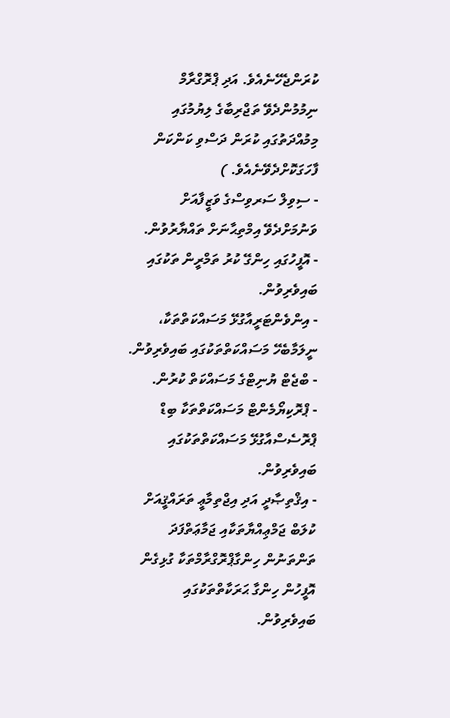ކުރަންޖެހޭނެއެވެ. އަދި ޕްރޮގްރާމް ނިމުމުންދެވޭ ތަޖްރިބާގެ ލިޔުމުގައި މިމުއްދަތުގައި ކުރަން ދަސްވި ކަންކަން ފާހަގަކޮށްދެވޭނެއެވެ. )
- ސިވިލް ސަރވިސްގެ ވަޒީފާއަށް ވަނުމަށްދެވޭ އިމްތިޙާނަށް ތައްޔާރުވުން.
- އޮފީހުގައި ހިންގޭ ކުރު ތަމްރީން ތަކުގައި ބައިވެރިވުން.
- އިންވެންޓަރީއާގުޅޭ މަސައްކަތްތަކާ، ނީލަމާބެހޭ މަސައްކަތްތަކުގައި ބައިވެރިވުން.
- ބްޖެޓް ޔުނިޓްގެ މަސައްކަތް ކުރުން.
- ޕްރޮކިޔޯމެންޓް މަސައްކަތްތަކާ ބިޑް ޕްރޮސެސްއާގުޅޭ މަސައްކަތްތަކުގައި ބައިވެރިވުން.
- އިޤްތިޞާދީ އަދި އިޖްތިމާޢީ ތަރައްޤީއަށް ކުލަބް ޖަމްޢިއްޔާތަކާއި ޖަމާޢަތްފަދަ ތަންތަނުން ހިންގާޕްރޮގްރާމްތަކާ ގުޅިގެން އޮފީހުން ހިންގާ ޙަރަކާތްތަކުގައި ބައިވެރިވުން.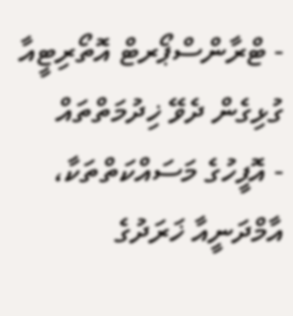- ޓްރާންސްޕޯރޓް އޮތޯރިޓީއާ ގުޅިގެން ދެވޭ ޚިދުމަތްތައް
- އޮފީހުގެ މަސައްކަތްތަކާ، އާމްދަނީއާ ޚަރަދުގެ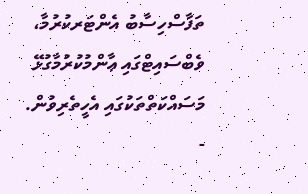ތަފާސްހިސާބު އެންޓަރކުރުމާ، ވެބްސައިޓްގައި ޢާންމުކުރުމާގުޅޭ މަސައްކަތްތަކުގައި އެހީތެރިވުން.
-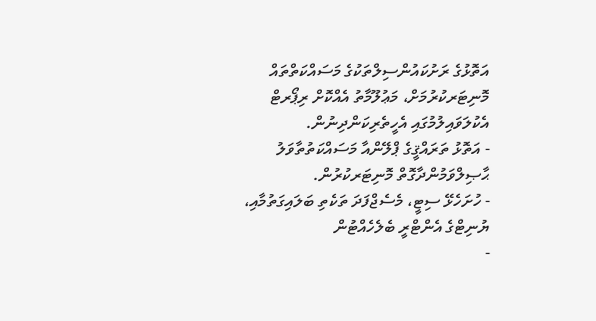އަތޮޅުގެ ރަށުކައުންސިލްތަކުގެ މަސައްކަތްތައް މޮނިޓަރކުރުމަށް، މަޢުލޫމާތު އެއްކޮށް ރިޕޯރޓް އެކުލަވައިލުމުގައި އެހީތެރިކަންދިނުން.
- އަތޮޅު ތަރައްޤީގެ ޕްލޭންއާ މަސައްކަތުތާވަލު ޙާޞިލްވަމުންދާގޮތް މޮނިޓަރކުރުން.
- ހުށަހެޅޭ ސިޓީ، މެސެޖްފަދަ ތަކެތި ބަލައިގަތުމާއި، ޔުނިޓްގެ އެންޓްރީ ބެލެހެއްޓުން
-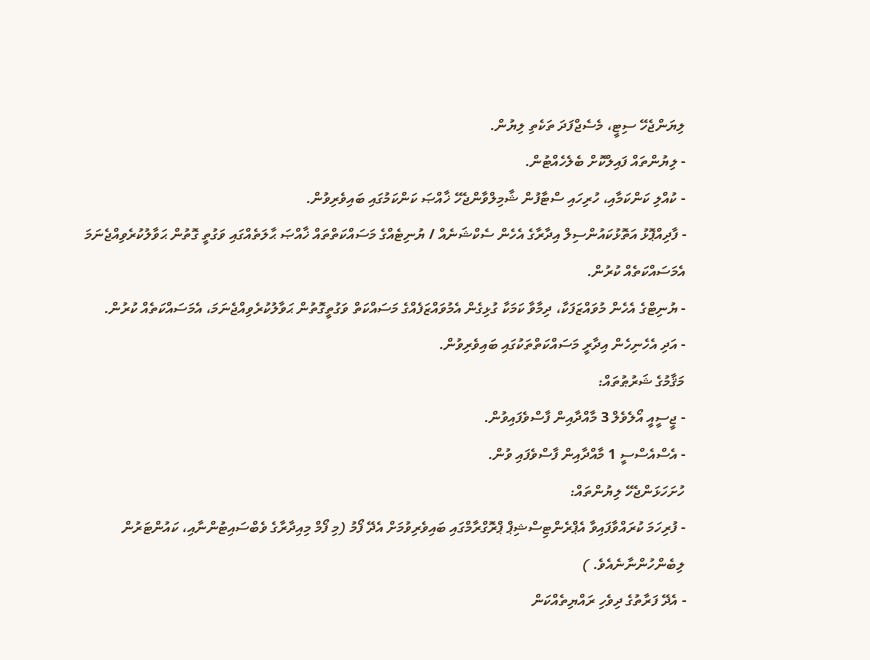ލިޔަންޖެހޭ ސިޓީ، މެސެޖްފަދަ ތަކެތި ލިޔުން.
- ލިޔުންތައް ފައިލްކޮށް ބެލެހެއްޓުން.
- ކުއްލި ކަންކަމާއި، ހުރިހައި ސްޓާފުން ޝާމިލްވާންޖެހޭ ޚާއްޞަ ކަންކަމުގައި ބައިވެރިވުން.
- ފާދިއްޕޮޅު އަތޮޅުކައުންސިލް އިދާރާގެ އެހެން ސެކްޝަނެއް / ޔުނިޓެއްގެ މަސައްކަތްތައް ޚާއްޞަ ޙާލަތެއްގައި ވަގުތީ ގޮތުން ޙަވާލުކުރެވިއްޖެނަމަ އެމަސައްކަތެއް ކުރުން.
- ޔުނިޓްގެ އެހެން މުވައްޒަފަކާ، ދިމާވާ ކަމަކާ ގުޅިގެން އެމުވައްޒަފެއްގެ މަސައްކަތް ވަގުތީގޮތުން ޙަވާލުކުރެވިއްޖެނަމަ، އެމަސައްކަތެއް ކުރުން.
- އަދި އެހެނިހެން އިދާރީ މަސައްކަތްތަކުގައި ބައިވެރިވުން.
މަޤާމުގެ ޝަރުޠުތައް:
- ޖީސީއީ އޯލެވެލް 3 މާއްދާއިން ފާސްވެފައިވުން.
- އެސްއެސްސީ 1 މާއްދާއިން ފާސްވެފައި ވުން.
ހުށަހަޅަންޖެހޭ ލިޔުންތައް:
- ފުރިހަމަ ކުރައްވާފައިވާ އެޕްރެންޓިސްޝިޕް ޕްރޮގްރާމްގައި ބައިވެރިވުމަށް އެދޭ ފޯމު (މި ފޯމް މިއިދާރާގެ ވެބްސައިޓުންނާއި، ކައުންޓަރުން ލިބެންހުންނާނެއެވެ. )
- އެދޭ ފަރާތުގެ ދިވެހި ރައްޔިތެއްކަން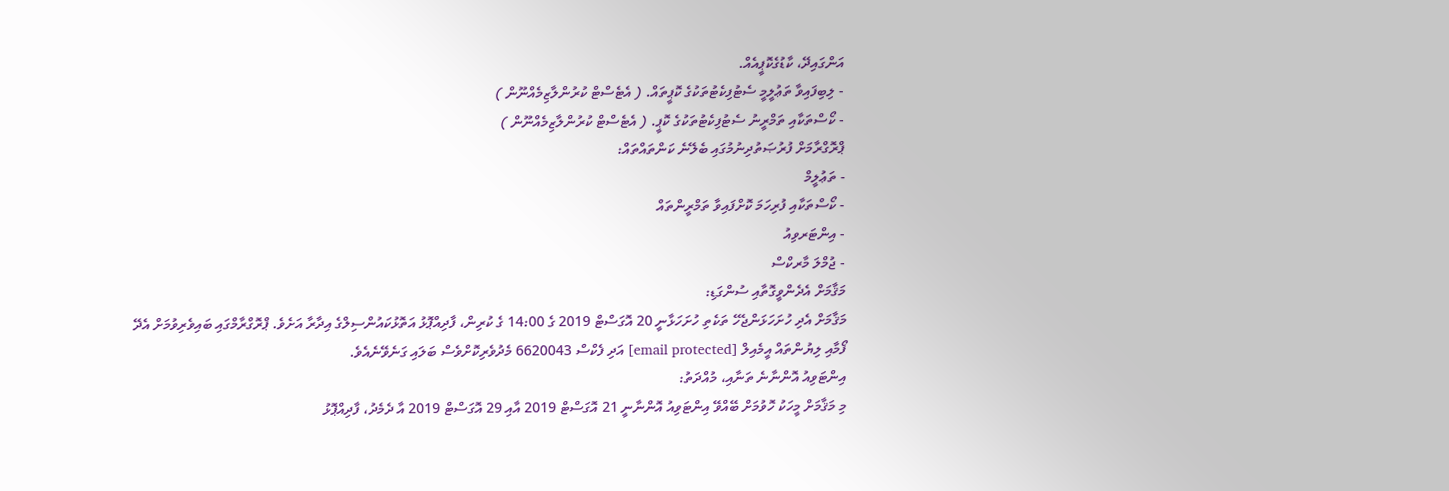އަންގައިދޭ، ކާޑުގެކޮޕީއެއް.
- ލިބިފައިވާ ތަޢުލީމީ ސެޓުފިކެޓުތަކުގެ ކޮޕީތައް. ( އެޓެސްޓް ކުރުންލާޒިމެއްނޫން )
- ކޯސްތަކާއި ތަމްރީނު ސެޓުފިކެޓުތަކުގެ ކޮޕީ. ( އެޓެސްޓް ކުރުންލާޒިމެއްނޫން )
ޕްރޮގްރާމަށް ފުރުޞަތުދިނުމުގައި ބެލޭނެ ކަންތައްތައް:
- ތަޢުލީމް
- ކޯސްތަކާއި ފުރިހަމަ ކޮށްފައިވާ ތަމްރީންތައް
- އިންޓަރވިއު
- ޖުމްލަ މާރކްސް
މަޤާމަށް އެދެންވީގޮތާއި ސުންގަޑި:
މަޤާމަށް އެދި ހުށަހަޅަންޖެހޭ ތަކެތި ހުށަހަޅާނީ 20 އޮގަސްޓް 2019 ގެ 14:00 ގެ ކުރިން، ފާދިއްޕޮޅު އަތޮޅުކައުންސިލްގެ އިދާރާ އަށެވެ. ޕްރޮގްރާމްގައި ބައިވެރިވުމަށް އެދޭ ފޯމާއި ލިޔުންތައް އީމެއިލް [email protected] އަދި ފެކްސް 6620043 މެދުވެރިކޮށްވެސް ބަލައި ގަނެވޭނެއެވެ.
އިންޓަވިއު އޮންނާނެ ތަނާއި، މުއްދަތު:
މި މަޤާމަށް މީހަކު ހޮވުމަށް ބޭއްވޭ އިންޓަވިއު އޮންނާނީ 21 އޮގަސްޓް 2019 އާއި 29 އޮގަސްޓް 2019 އާ ދެމެދު، ފާދިއްޕޮޅު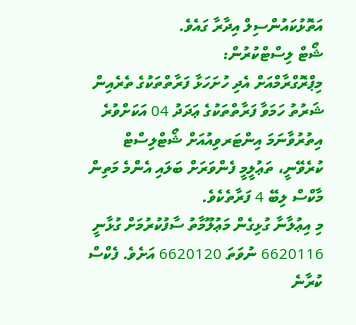އަތޮޅުކައުންސިލް އިދާރާ ގައެވެ.
ޝޯޓް ލިސްޓްކުރުން:
މިޕްރޮގްރާމްއަށް އެދި ހުށަހަޅާ ފަރާތްތަކުގެ ތެރެއިން ޝަރުތު ހަމަވާ ފަރާތްތަކުގެ ޢަދަދު 04 އަކަށްވުރެ އިތުރުވާނަމަ އިންޓަރވިއުއަށް ޝޯޓްލިސްޓް ކުރެވޭނީ، ތަޢުލީމީ ފެންވަރަށް ބަލައި އެންމެ މަތިން މާކްސް ލިބޭ 4 ފަރާތެކެވެ.
މި އިޢުލާނާ ގުޅިގެން މަޢުލޫމާތު ސާފުކުރުމަށް ގުޅާނީ 6620116 ނުވަތަ 6620120 އަށެވެ. ފެކްސް ކުރާނެ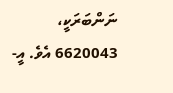ނަންބަރަކީ، 6620043 އެވެ. އީ-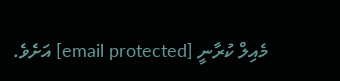މެއިލް ކުރާނީ [email protected] އަށެވެ.